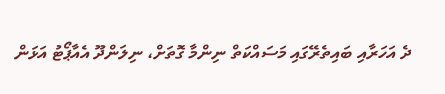ދެ އަހަރާއި ބައިތެރޭގައި މަސައްކަތް ނިންމާ ގޮތަށް، ނިލަންދޫ އެއާޕޯޓު އަޅަން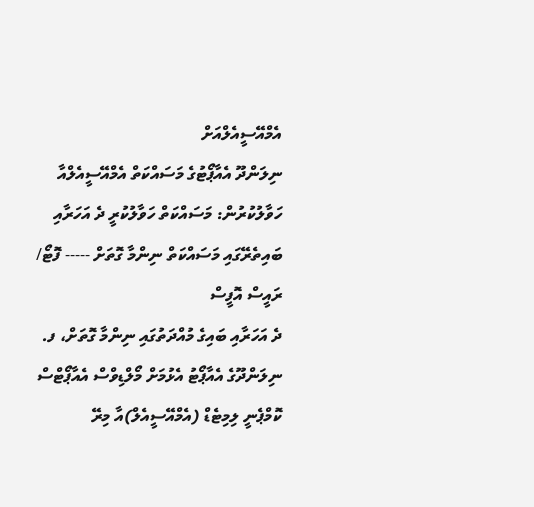އެމްއޭސީއެލްއަށް
ނިލަންދޫ އެއާޕޯޓުގެ މަސައްކަތް އެމްއޭސީއެލްއާ ހަވާލުކުރުން: މަސައްކަތް ހަވާލުކުރީ ދެ އަހަރާއި ބައިތެރޭގައި މަސައްކަތް ނިންމާ ގޮތަށް ----- ފޮޓޯ/ ރައީސް އޮފީސް
ދެ އަހަރާއި ބައިގެ މުއްދަތުގައި ނިންމާ ގޮތަށް، ފ. ނިލަންދޫގެ އެއާޕޯޓު އެޅުމަށް މޯލްޑިވްސް އެއާޕޯޓްސް ކޮމްޕެނީ ލިމިޓެޑް (އެމްއޭސީއެލް)އާ މިރޭ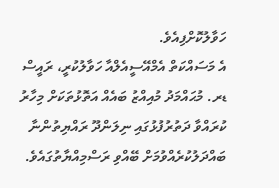ހަވާލުކޮށްފިއެވެ.
އެ މަސައްކަތް އެމްއޭސީއެލްއާ ހަވާލުކުރީ، ރައީސް ޑރ. މުޙައްމަދު މުއިއްޒު ބައެއް އަތޮޅުތަކަށް މިހާރު ކުރައްވާ ދަތުރުފުޅުގައި ނިލަންދޫ ރައްޔިތުންނާ ބައްދަލުކުރެއްވުމަށް ބޭއްވި ރަސްމިއްޔާތުގައެވެ.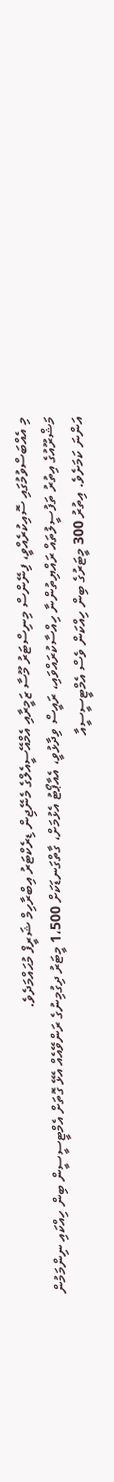މި އެއްބަސްވުމުގައި ސޮއިކުރެއްވީ، ފިނޭންސް މިނިސްޓަރު މޫސާ ޒަމީރާއި އެމްއޭސީއެލްގެ މެނޭޖިން ޑިރެކްޓަރު އިބްރާހިމް ޝަރީފް މުޙައްމަދެވެ.
މަޝްރޫއުގެ އިތުރު ތަފުސީލުތައް ރައްޔިތުންނާ ހިއްސާކުރައްވައި، ރައީސް ވިދާޅުވީ، އެއާޕޯޓު އެޅުމަށް، ގާތްގަނޑަކަށް 1،500 މީޓަރު ދިގުމިނުގެ ރަންވޭއެއް އެޅޭ ގޮތަށް އެމްޓީސީސީން ބިން ހިއްކައި ނިންމަމުން އަންނަ ކަމަށެވެ. އިތުރު 300 މީޓަރުގެ ބިން ހިއްކަން ވެސް އެމްޓީސީސީއާ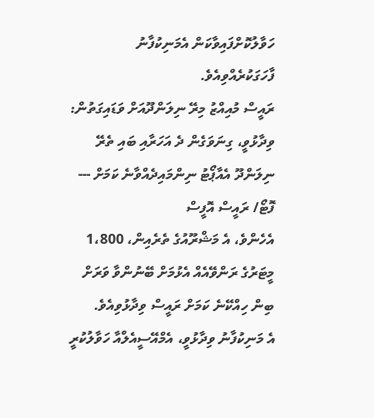ހަވާލުކޮށްފައިވާކަން އެމަނިކުފާނު ފާހަގަކުރެއްވިއެވެ.
ރައީސް މުއިއްޒު މިރޭ ނިލަންދޫއަށް ވަޑައިގަތުން: ވިދާޅުވީ، ގިނަވަގެން ދެ އަހަރާއި ބައި ތެރޭ ނިލަންދޫ އެއާޕޯޓު ނިންމައިދެއްވާނެ ކަމަށް --- ފޮޓޯ/ ރައީސް އޮފީސް
އެހެންވެ، އެ މަޝްރޫއުގެ ތެރެއިން، 1،800 މީޓަރުގެ ރަންވޭއެއް އެޅުމަށް ބޭނުންވާ ވަރަށް ބިން ހިއްކޭނެ ކަމަށް ރައީސް ވިދާޅުވިއެވެ.
އެ މަނިކުފާނު ވިދާޅުވީ، އެމްއޭސީއެލްއާ ހަވާލުކުރީ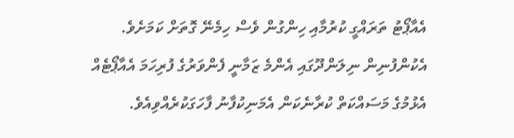އެއާޕޯޓު ތަރައްގީ ކުރުމާއި ހިންގުން ވެސް ހިމެނޭ ގޮތަށް ކަމަށެވެ. އެކުންފުނިން ނިލަންދޫގައި އެންމެ ޒަމާނީ ފެންވަރުގެ ފުރިހަމަ އެއާޕޯޓެއް އެޅުމުގެ މަސައްކަތް ކުރާނެކަން އެމަނިކުފާނު ފާހަގަކުރެއްވިއެވެ.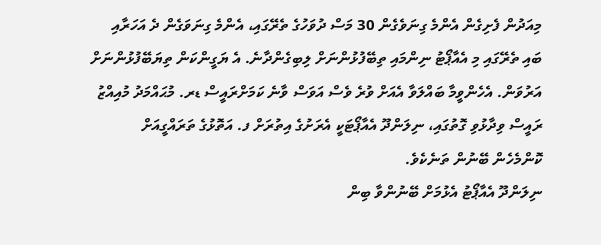މިއަދުން ފެށިގެން އެންމެ ގިނަވެގެން 30 މަސް ދުވަހުގެ ތެރޭގައި، އެންމެ ގިނަވަގެން ދެ އަހަރާއި ބައި ތެރޭގައި މި އެއާޕޯޓު ނިންމައި ތިބޭފުޅުންނަށް ލިބިގެންދާނެ. އެ ޔަގީންކަން ތިޔަބޭފުޅުންނަށް އަރުވަން. އެހެންވީމާ ބައްލަވާ އެއަށް ވުރެ ވެސް އަވަސް ވާނެ ކަމަށްރައީސް ޑރ. މުޙައްމަދު މުއިއްޒު
ރައީސް ވިދާޅުވި ގޮތުގައި، ނިލަންދޫ އެއާޕޯޓަކީ އެރަށުގެ އިތުރަށް ފ. އަތޮޅުގެ ތަރައްގީއަށް ކޮންމެހެން ބޭނުން ތަނެކެވެ.
ނިލަންދޫ އެއާޕޯޓު އެޅުމަށް ބޭނުންވާ ބިން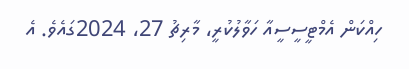ހިއްކަން އެމްޓީސީސީއާ ހަވާލުކުރީ، މާރިޗު 27، 2024ގައެވެ. އެ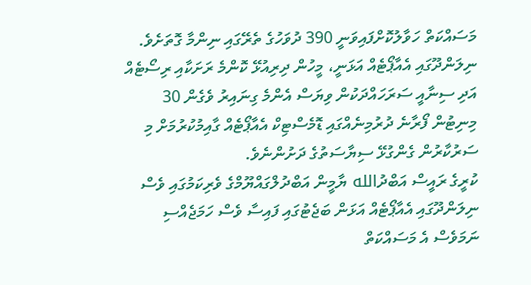މަސައްކަތް ހަވާލުކޮށްފައިވަނީ 390 ދުވަހުގެ ތެރޭގައި ނިންމާ ގޮތަށެވެ.
ނިލަންދޫގައި އެއާޕޯޓެއް އަޅަނީ، މީހުން ދިރިއުޅޭ ކޮންމެ ރަށަކާއި ރިސޯޓެއް އަދި ސިނާއީ ސަރަހައްދަކުން ވިޔަސް އެންމެ ގިނައިރު ވެގެން 30 މިނިޓުން ފޯރާނެ ދުރުމިނެއްގައި ޑޮމެސްޓިކް އެއާޕޯޓެއް ގާއިމުކުރުމަށް މި ސަރުކާރުން ގެންގުޅޭ ސިޔާސަތުގެ ދަށުންނެވެ.
ކުރީގެ ރައީސް އަބްދުالله ޔާމީން އަބްދުލްގައްޔޫމްގެ ވެރިކަމުގައި ވެސް ނިލަންދޫގައި އެއާޕޯޓެއް އަޅަން ބަޖެޓުގައި ފައިސާ ވެސް ހަމަޖެއްސި ނަމަވެސް އެ މަސައްކަތް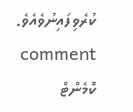ކުރެވިފައިނުވެއެވެ.
comment ކޮމެންޓް